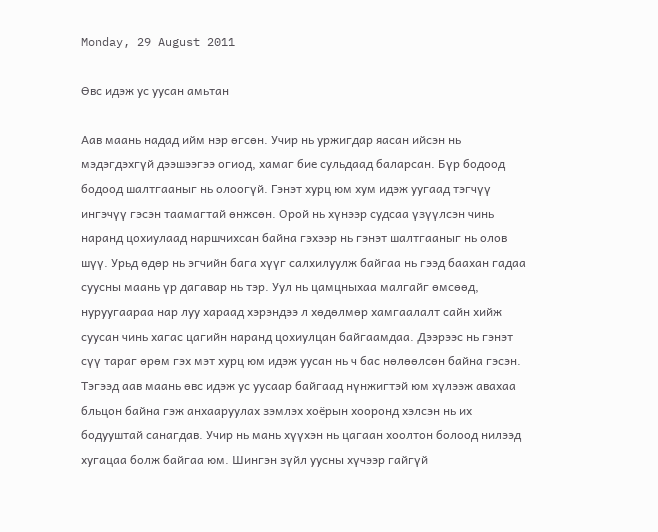Monday, 29 August 2011

Өвс идэж ус уусан амьтан

Аав маань надад ийм нэр өгсөн. Учир нь уржигдар яасан ийсэн нь мэдэгдэхгүй дээшээгээ огиод, хамаг бие сульдаад баларсан. Бүр бодоод бодоод шалтгааныг нь олоогүй. Гэнэт хурц юм хум идэж уугаад тэгчүү ингэчүү гэсэн таамагтай өнжсөн. Орой нь хүнээр судсаа үзүүлсэн чинь наранд цохиулаад наршчихсан байна гэхээр нь гэнэт шалтгааныг нь олов шүү. Урьд өдөр нь эгчийн бага хүүг салхилуулж байгаа нь гээд баахан гадаа суусны маань үр дагавар нь тэр. Уул нь цамцныхаа малгайг өмсөөд, нуруугаараа нар луу хараад хэрэндээ л хөдөлмөр хамгаалалт сайн хийж суусан чинь хагас цагийн наранд цохиулцан байгаамдаа. Дээрээс нь гэнэт сүү тараг өрөм гэх мэт хурц юм идэж уусан нь ч бас нөлөөлсөн байна гэсэн. Тэгээд аав маань өвс идэж ус уусаар байгаад нүнжигтэй юм хүлээж авахаа бльцон байна гэж анхааруулах зэмлэх хоёрын хооронд хэлсэн нь их бодууштай санагдав. Учир нь мань хүүхэн нь цагаан хоолтон болоод нилээд хугацаа болж байгаа юм. Шингэн зүйл уусны хүчээр гайгүй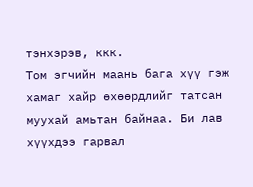тэнхэрэв, ккк.
Том эгчийн маань бага хүү гэж хамаг хайр өхөөрдлийг татсан муухай амьтан байнаа. Би лав хүүхдээ гарвал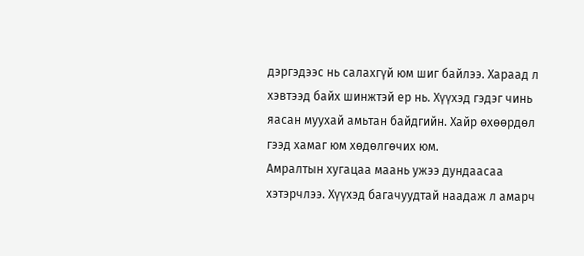дэргэдээс нь салахгүй юм шиг байлээ. Хараад л хэвтээд байх шинжтэй ер нь. Хүүхэд гэдэг чинь яасан муухай амьтан байдгийн. Хайр өхөөрдөл гээд хамаг юм хөдөлгөчих юм.
Амралтын хугацаа маань ужээ дундаасаа хэтэрчлээ. Хүүхэд багачуудтай наадаж л амарч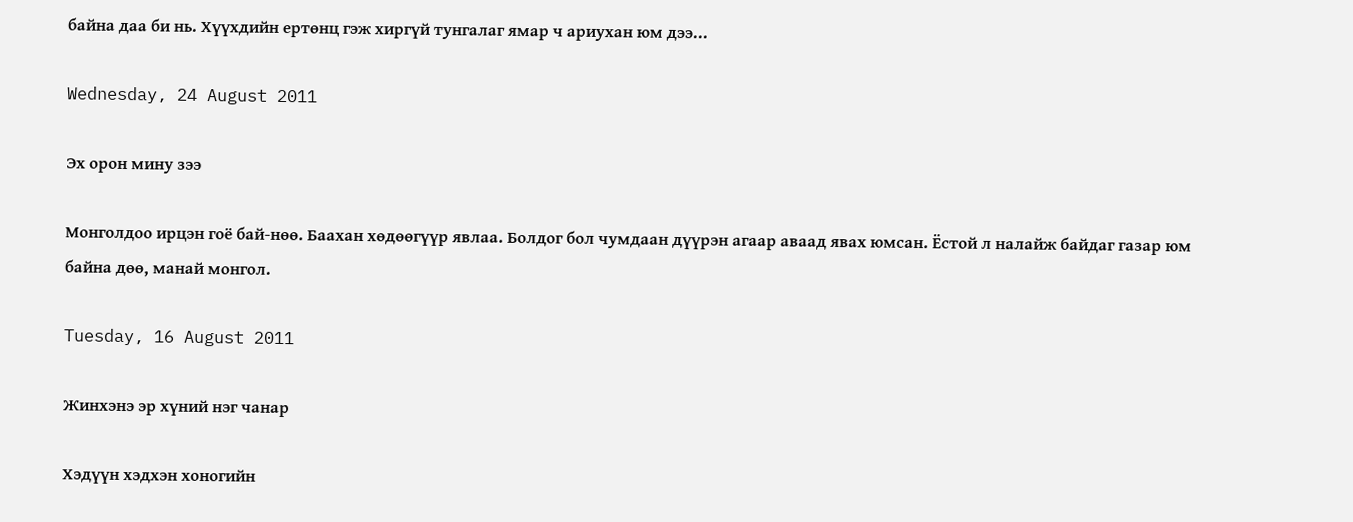байна даа би нь. Хүүхдийн ертөнц гэж хиргүй тунгалаг ямар ч ариухан юм дээ...

Wednesday, 24 August 2011

Эх орон мину зээ

Монголдоо ирцэн гоё бай-нөө. Баахан хөдөөгүүр явлаа. Болдог бол чумдаан дүүрэн агаар аваад явах юмсан. Ёстой л налайж байдаг газар юм байна дөө, манай монгол.

Tuesday, 16 August 2011

Жинхэнэ эр хүний нэг чанар

Хэдүүн хэдхэн хоногийн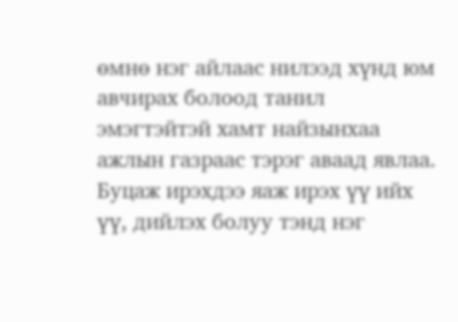өмнө нэг айлаас нилээд хүнд юм авчирах болоод танил эмэгтэйтэй хамт найзынхаа ажлын газраас тэрэг аваад явлаа. Буцаж ирэхдээ яаж ирэх үү ийх үү, дийлэх болуу тэнд нэг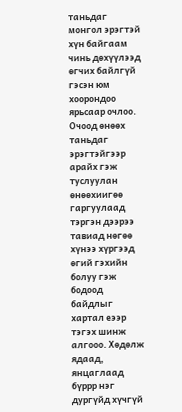таньдаг монгол эрэгтэй хүн байгаам чинь дөхүүлээд өгчих байлгүй гэсэн юм хоорондоо ярьсаар очлоо. Очоод өнөөх таньдаг эрэгтэйгээр арайх гэж туслуулан өнөөхиигөө гаргуулаад тэргэн дээрээ тавиад нөгөө хүнээ хүргээд өгий гэхийн болуу гэж бодоод байдлыг хартал еээр тэгэх шинж алгооо. Хөдөлж ядаад, янцаглаад бүррр нэг дургүйд хүчгүй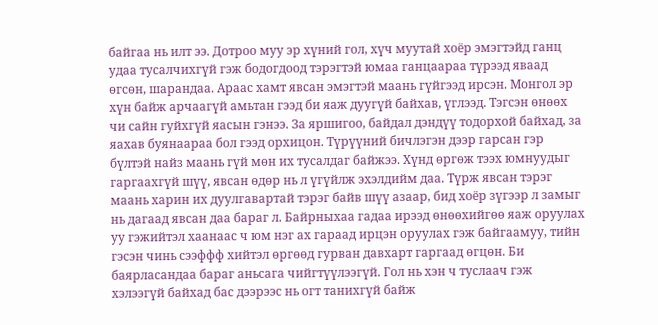байгаа нь илт ээ. Дотроо муу эр хүний гол, хүч муутай хоёр эмэгтэйд ганц удаа тусалчихгүй гэж бодогдоод тэрэгтэй юмаа ганцаараа түрээд яваад өгсөн, шарандаа. Араас хамт явсан эмэгтэй маань гүйгээд ирсэн. Монгол эр хүн байж арчаагүй амьтан гээд би яаж дуугүй байхав, үглээд. Тэгсэн өнөөх чи сайн гуйхгүй яасын гэнээ. За яршигоо, байдал дэндүү тодорхой байхад, за яахав буянаараа бол гээд орхицон. Түрүүний бичлэгэн дээр гарсан гэр бүлтэй найз маань гүй мөн их тусалдаг байжээ. Хүнд өргөж тээх юмнуудыг гаргаахгүй шүү, явсан өдөр нь л үгүйлж эхэлдийм даа. Түрж явсан тэрэг маань харин их дуулгавартай тэрэг байв шүү азаар, бид хоёр зүгээр л замыг нь дагаад явсан даа бараг л. Байрныхаа гадаа ирээд өнөөхийгөө яаж оруулах уу гэжийтэл хаанаас ч юм нэг ах гараад ирцэн оруулах гэж байгаамуу, тийн гэсэн чинь сээффф хийтэл өргөөд гурван давхарт гаргаад өгцөн. Би баярласандаа бараг аньсага чийгтүүлээгүй. Гол нь хэн ч туслаач гэж хэлээгүй байхад бас дээрээс нь огт танихгүй байж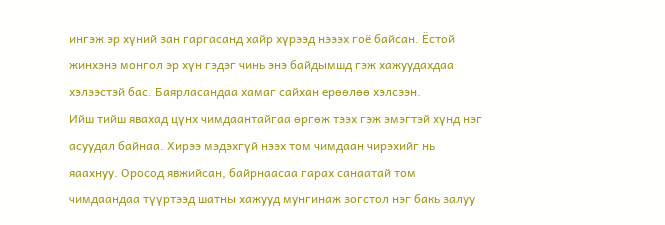ингэж эр хүний зан гаргасанд хайр хүрээд нэээх гоё байсан. Ёстой жинхэнэ монгол эр хүн гэдэг чинь энэ байдымшд гэж хажуудахдаа хэлээстэй бас. Баярласандаа хамаг сайхан ерөөлөө хэлсээн.
Ийш тийш явахад цүнх чимдаантайгаа өргөж тээх гэж эмэгтэй хүнд нэг асуудал байнаа. Хирээ мэдэхгүй нээх том чимдаан чирэхийг нь яаахнуу. Оросод явжийсан, байрнаасаа гарах санаатай том чимдаандаа түүртээд шатны хажууд мунгинаж зогстол нэг бакь залуу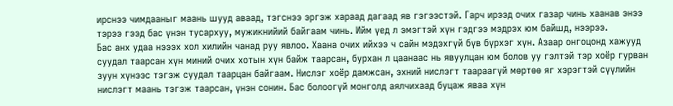ирснээ чимдааныг маань шууд аваад, тэгснээ эргэж хараад дагаад яв гэгээстэй. Гарч ирээд очих газар чинь хаанав энээ тэрээ гээд бас үнэн тусархуу, мужикнийий байгаам чинь. Ийм үед л эмэгтэй хүн гэдгээ мэдрэх юм байшд, нээрээ.
Бас анх удаа нэээх хол хилийн чанад руу явлоо. Хаана очих ийхээ ч сайн мэдэхгүй бүв бүрхэг хүн. Азаар онгоцонд хажууд суудал таарсан хүн миний очих хотын хүн байж таарсан, бурхан л цаанаас нь явуулцан юм болов уу гэлтэй тэр хоёр гурван зуун хүнээс тэгэж суудал таарцан байгаам. Нислэг хоёр дамжсан, эхний нислэгт таараагүй мөртөө яг хэрэгтэй сүүлийн нислэгт маань тэгэж таарсан, үнэн сонин. Бас болоогүй монголд аялчихаад буцаж яваа хүн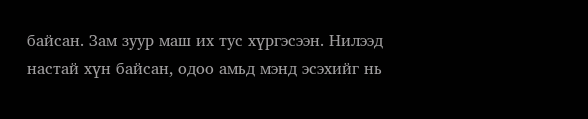байсан. Зам зуур маш их тус хүргэсээн. Нилээд настай хүн байсан, одоо амьд мэнд эсэхийг нь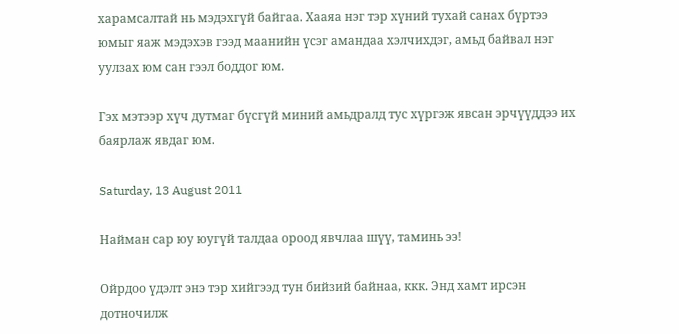харамсалтай нь мэдэхгүй байгаа. Хааяа нэг тэр хүний тухай санах бүртээ юмыг яаж мэдэхэв гээд маанийн үсэг амандаа хэлчихдэг, амьд байвал нэг уулзах юм сан гээл боддог юм.

Гэх мэтээр хүч дутмаг бүсгүй миний амьдралд тус хүргэж явсан эрчүүддээ их баярлаж явдаг юм.

Saturday, 13 August 2011

Найман сар юу юугүй талдаа ороод явчлаа шүү, таминь ээ!

Ойрдоо үдэлт энэ тэр хийгээд тун бийзий байнаа, ккк. Энд хамт ирсэн дотночилж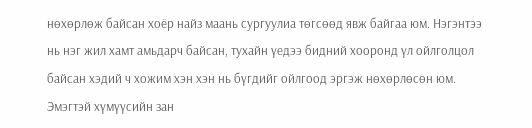нөхөрлөж байсан хоёр найз маань сургуулиа төгсөөд явж байгаа юм. Нэгэнтээ нь нэг жил хамт амьдарч байсан, тухайн үедээ бидний хооронд үл ойлголцол байсан хэдий ч хожим хэн хэн нь бүгдийг ойлгоод эргэж нөхөрлөсөн юм. Эмэгтэй хүмүүсийн зан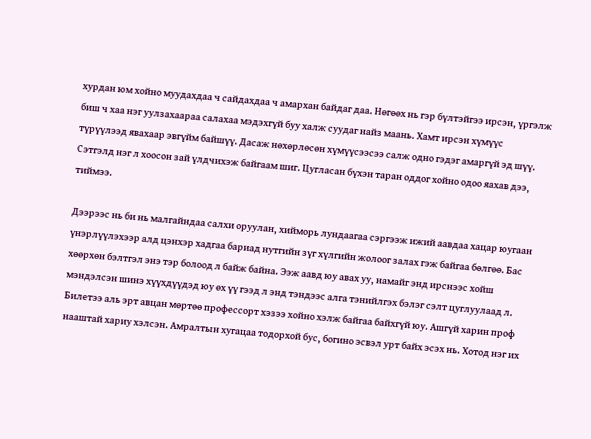хурдан юм хойно муудахдаа ч сайдахдаа ч амархан байдаг даа. Нөгөөх нь гэр бүлтэйгээ ирсэн, үргэлж биш ч хаа нэг уулзахаараа салахаа мэдэхгүй буу халж суудаг найз маань. Хамт ирсэн хүмүүс түрүүлээд явахаар эвгүйм байшүү. Дасаж нөхөрлөсөн хүмүүсээсээ салж одно гэдэг амаргүй эд шүү. Сэтгэлд нэг л хоосон зай үлдчихэж байгаам шиг. Цугласан бүхэн таран оддог хойно одоо яахав дээ, тиймээ.

Дээрээс нь би нь малгайндаа салхи оруулан, хийморь лундаагаа сэргээж ижий аавдаа хацар юугаан үнэрлүүлэхээр алд цэнхэр хадгаа бариад нутгийн зүг хүлгийн жолоог залах гэж байгаа бөлгөө. Бас хөөрхөн бэлтгэл энэ тэр болоод л байж байна. Ээж аавд юу авах уу, намайг энд ирснээс хойш мэндэлсэн шинэ хүүхдүүдэд юу өх үү гээд л энд тэндээс алга тэнийлгэх бэлэг сэлт цуглуулаад л. Билетээ аль эрт авцан мөртөө профессорт хэзээ хойно хэлж байгаа байхгүй юу. Ашгүй харин проф нааштай хариу хэлсэн. Амралтын хугацаа тодорхой бус, богино эсвэл урт байх эсэх нь. Хотод нэг их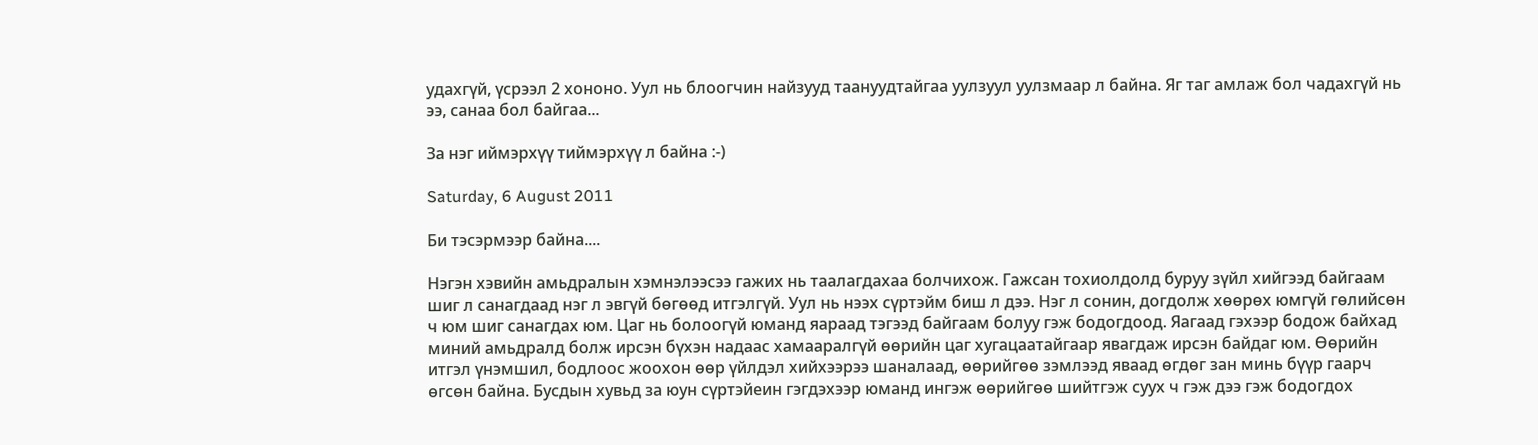удахгүй, үсрээл 2 хононо. Уул нь блоогчин найзууд таануудтайгаа уулзуул уулзмаар л байна. Яг таг амлаж бол чадахгүй нь ээ, санаа бол байгаа...

За нэг иймэрхүү тиймэрхүү л байна :-)

Saturday, 6 August 2011

Би тэсэрмээр байна....

Нэгэн хэвийн амьдралын хэмнэлээсээ гажих нь таалагдахаа болчихож. Гажсан тохиолдолд буруу зүйл хийгээд байгаам шиг л санагдаад нэг л эвгүй бөгөөд итгэлгүй. Уул нь нээх сүртэйм биш л дээ. Нэг л сонин, догдолж хөөрөх юмгүй гөлийсөн ч юм шиг санагдах юм. Цаг нь болоогүй юманд яараад тэгээд байгаам болуу гэж бодогдоод. Яагаад гэхээр бодож байхад миний амьдралд болж ирсэн бүхэн надаас хамааралгүй өөрийн цаг хугацаатайгаар явагдаж ирсэн байдаг юм. Өөрийн итгэл үнэмшил, бодлоос жоохон өөр үйлдэл хийхээрээ шаналаад, өөрийгөө зэмлээд яваад өгдөг зан минь бүүр гаарч өгсөн байна. Бусдын хувьд за юун сүртэйеин гэгдэхээр юманд ингэж өөрийгөө шийтгэж суух ч гэж дээ гэж бодогдох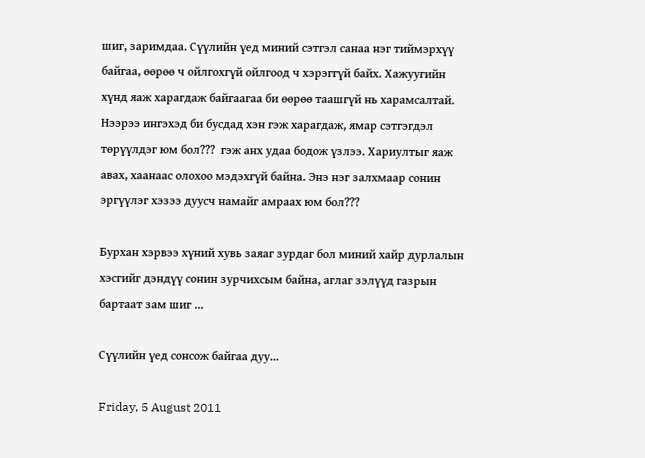шиг, заримдаа. Сүүлийн үед миний сэтгэл санаа нэг тиймэрхүү байгаа, өөрөө ч ойлгохгүй ойлгоод ч хэрэггүй байх. Хажуугийн хүнд яаж харагдаж байгаагаа би өөрөө таашгүй нь харамсалтай. Нээрээ ингэхэд би бусдад хэн гэж харагдаж, ямар сэтгэгдэл төрүүлдэг юм бол???  гэж анх удаа бодож үзлээ. Хариултыг яаж авах, хаанаас олохоо мэдэхгүй байна. Энэ нэг залхмаар сонин эргүүлэг хэзээ дуусч намайг амраах юм бол???

Бурхан хэрвээ хүний хувь заяаг зурдаг бол миний хайр дурлалын хэсгийг дэндүү сонин зурчихсым байна, аглаг зэлүүд газрын бартаат зам шиг ...

Сүүлийн үед сонсож байгаа дуу...

Friday, 5 August 2011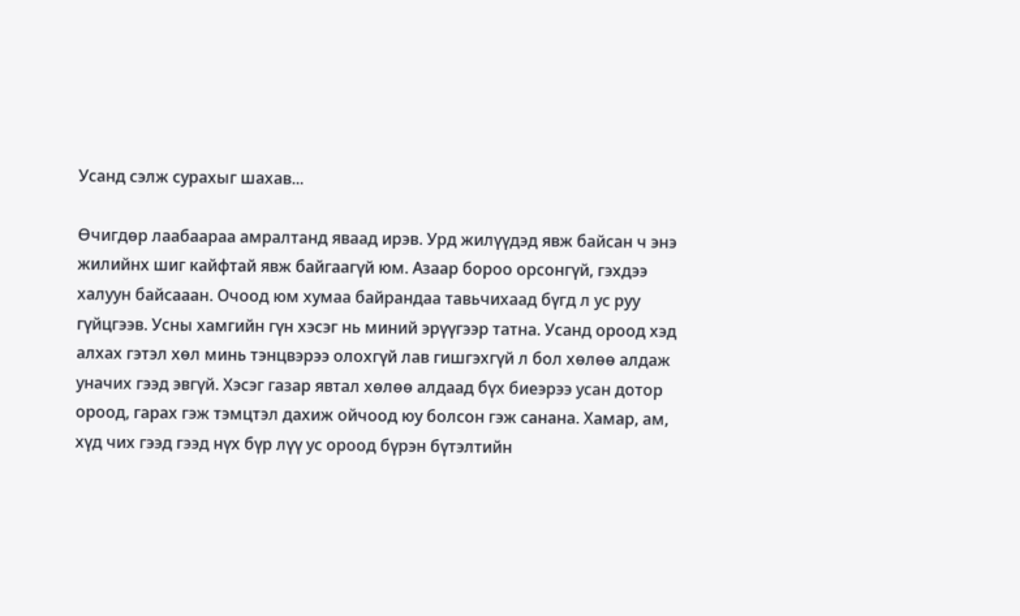Усанд сэлж сурахыг шахав...

Өчигдөр лаабаараа амралтанд яваад ирэв. Урд жилүүдэд явж байсан ч энэ жилийнх шиг кайфтай явж байгаагүй юм. Азаар бороо орсонгүй, гэхдээ халуун байсааан. Очоод юм хумаа байрандаа тавьчихаад бүгд л ус руу гүйцгээв. Усны хамгийн гүн хэсэг нь миний эрүүгээр татна. Усанд ороод хэд алхах гэтэл хөл минь тэнцвэрээ олохгүй лав гишгэхгүй л бол хөлөө алдаж уначих гээд эвгүй. Хэсэг газар явтал хөлөө алдаад бүх биеэрээ усан дотор ороод, гарах гэж тэмцтэл дахиж ойчоод юу болсон гэж санана. Хамар, ам, хүд чих гээд гээд нүх бүр лүү ус ороод бүрэн бүтэлтийн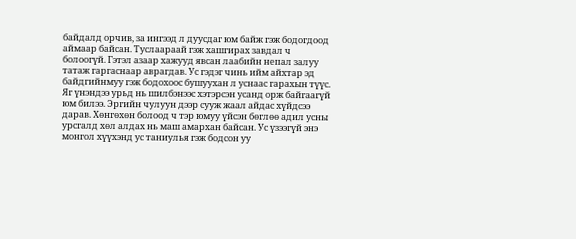байдалд орчив, за ингээд л дуусдаг юм байж гэж бодогдоод аймаар байсан. Туслаараай гэж хашгирах завдал ч болоогүй. Гэтэл азаар хажууд явсан лаабийн непал залуу татаж гаргаснаар аврагдав. Ус гэдэг чинь ийм айхтар эд байдгийнмуу гэж бодохоос бушуухан л уснаас гарахын түүс. Яг үнэндээ урьд нь шилбэнээс хэтэрсэн усанд орж байгаагүй юм билээ. Эргийн чулуун дээр сууж жаал айдас хүйдсээ дарав. Хөнгөхөн болоод ч тэр юмуу үйсэн бөглөө адил усны урсгалд хөл алдах нь маш амархан байсан. Ус үзээгүй энэ монгол хүүхэнд ус таниулья гэж бодсон уу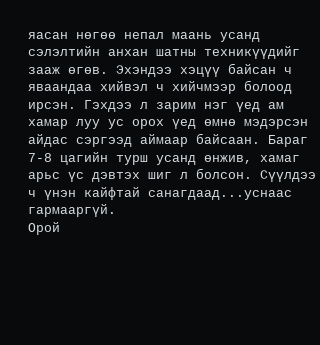яасан нөгөө непал маань усанд сэлэлтийн анхан шатны техникүүдийг зааж өгөв. Эхэндээ хэцүү байсан ч яваандаа хийвэл ч хийчмээр болоод ирсэн. Гэхдээ л зарим нэг үед ам хамар луу ус орох үед өмнө мэдэрсэн айдас сэргээд аймаар байсаан. Бараг 7-8 цагийн турш усанд өнжив, хамаг арьс үс дэвтэх шиг л болсон. Сүүлдээ ч үнэн кайфтай санагдаад...уснаас гармааргүй.
Орой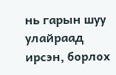нь гарын шуу улайраад ирсэн, борлох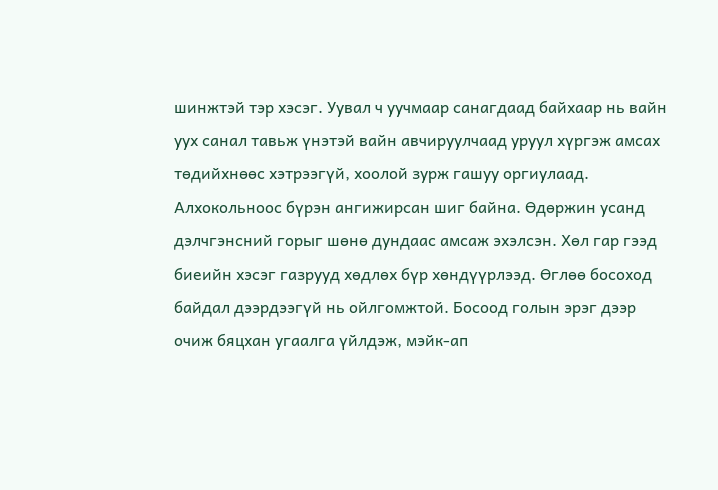шинжтэй тэр хэсэг. Уувал ч уучмаар санагдаад байхаар нь вайн уух санал тавьж үнэтэй вайн авчируулчаад уруул хүргэж амсах төдийхнөөс хэтрээгүй, хоолой зурж гашуу оргиулаад. Алхокольноос бүрэн ангижирсан шиг байна. Өдөржин усанд дэлчгэнсний горыг шөнө дундаас амсаж эхэлсэн. Хөл гар гээд биеийн хэсэг газрууд хөдлөх бүр хөндүүрлээд. Өглөө босоход байдал дээрдээгүй нь ойлгомжтой. Босоод голын эрэг дээр очиж бяцxан угаалга үйлдэж, мэйк-ап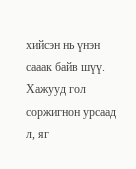хийсэн нь үнэн сааак байв шүү. Хажууд гол соржигнон урсаад л, яг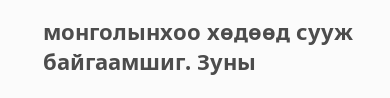монголынхоо хөдөөд сууж байгаамшиг. Зуны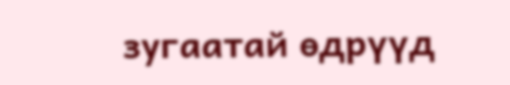зугаатай өдрүүд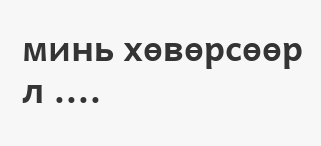минь хөвөрсөөр л ....